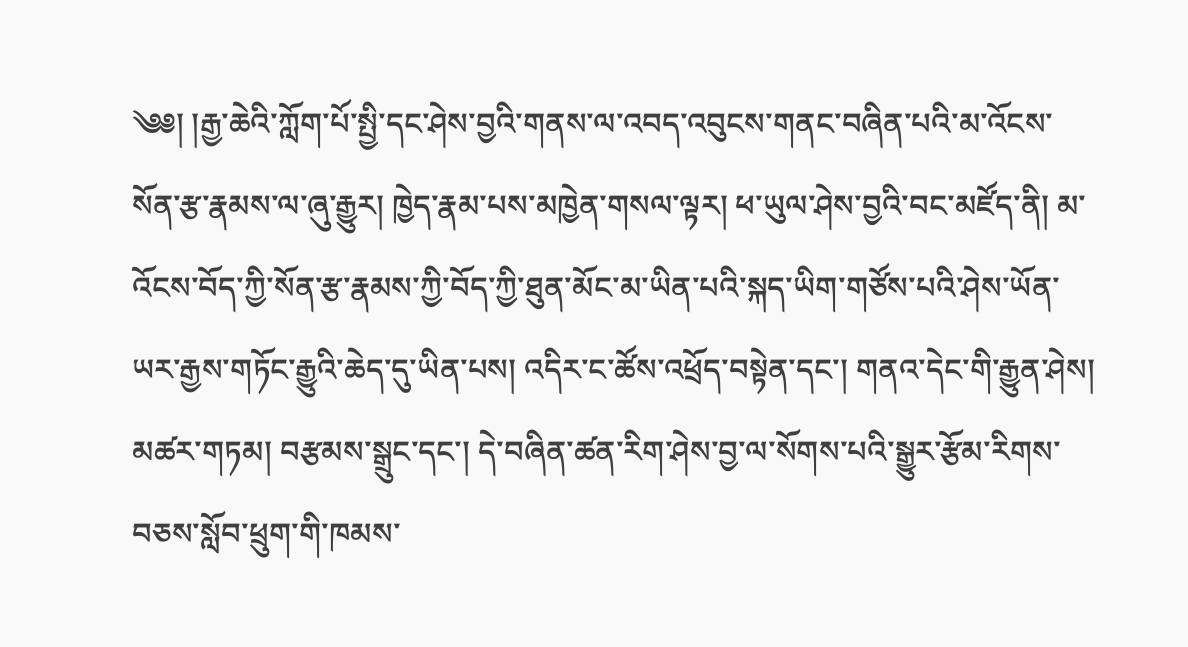༄༅། །རྒྱ་ཆེའི་ཀློག་པོ་སྤྱི་དང་ཤེས་བྱའི་གནས་ལ་འབད་འབུངས་གནང་བཞིན་པའི་མ་འོངས་སོན་རྩ་རྣམས་ལ་ཞུ་རྒྱུར། ཁྱེད་རྣམ་པས་མཁྱེན་གསལ་ལྟར། ཕ་ཡུལ་ཤེས་བྱའི་བང་མཛོད་ནི། མ་འོངས་བོད་ཀྱི་སོན་རྩ་རྣམས་ཀྱི་བོད་ཀྱི་ཐུན་མོང་མ་ཡིན་པའི་སྐད་ཡིག་གཙོས་པའི་ཤེས་ཡོན་ཡར་རྒྱས་གཏོང་རྒྱུའི་ཆེད་དུ་ཡིན་པས། འདིར་ང་ཚོས་འཕྲོད་བསྟེན་དང་། གནའ་དེང་གི་རྒྱུན་ཤེས། མཚར་གཏམ། བརྩམས་སྒྲུང་དང་། དེ་བཞིན་ཚན་རིག་ཤེས་བྱ་ལ་སོགས་པའི་སྒྱུར་རྩོམ་རིགས་བཅས་སློབ་ཕྲུག་གི་ཁམས་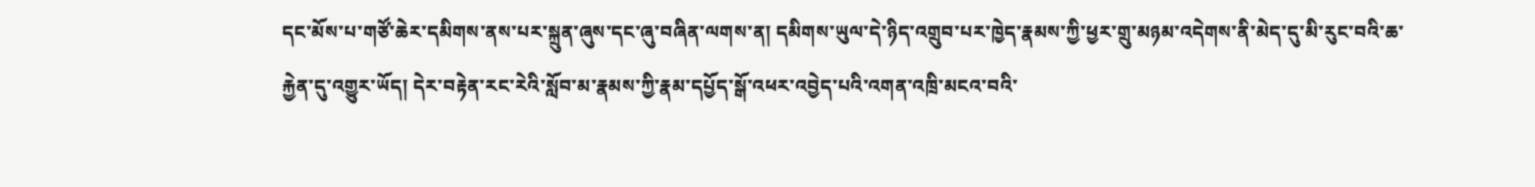དང་མོས་པ་གཙོ་ཆེར་དམིགས་ནས་པར་སྐྲུན་ཞུས་དང་ཞུ་བཞིན་ལགས་ན། དམིགས་ཡུལ་དེ་ཉིད་འགྲུབ་པར་ཁྱེད་རྣམས་ཀྱི་ཕྱར་གྲུ་མཉམ་འདེགས་ནི་མེད་དུ་མི་རུང་བའི་ཆ་རྐྱེན་དུ་འགྱུར་ཡོད། དེར་བརྟེན་རང་རེའི་སློབ་མ་རྣམས་ཀྱི་རྣམ་དཔྱོད་སྒོ་འཕར་འབྱེད་པའི་འགན་འཁྲི་མངའ་བའི་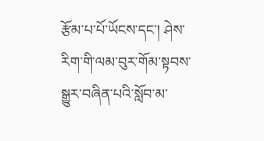རྩོམ་པ་པོ་ཡོངས་དང་། ཤེས་རིག་གི་ལམ་བུར་གོམ་སྟབས་སྒྱུར་བཞིན་པའི་སློབ་མ་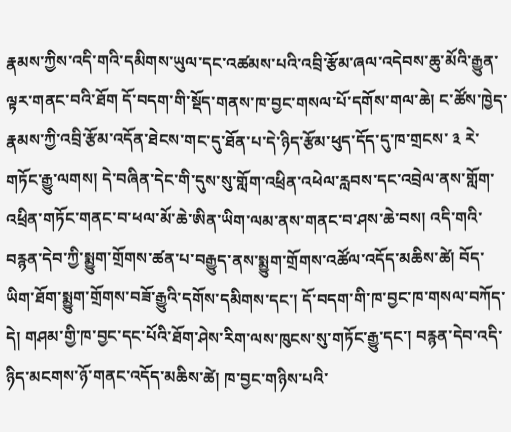རྣམས་ཀྱིས་འདི་གའི་དམིགས་ཡུལ་དང་འཚམས་པའི་འབྲི་རྩོམ་ཞལ་འདེབས་ཆུ་མོའི་རྒྱུན་ལྟར་གནང་བའི་ཐོག དོ་བདག་གི་སྡོད་གནས་ཁ་བྱང་གསལ་པོ་དགོས་གལ་ཆེ། ང་ཚོས་ཁྱེད་རྣམས་ཀྱི་འབྲི་རྩོམ་འདོན་ཐེངས་གང་དུ་ཐོན་པ་དེ་ཉིད་རྩོམ་ཕུད་དོད་དུ་ཁ་གྲངས་ ༣ རེ་གཏོང་རྒྱུ་ལགས། དེ་བཞིན་དེང་གི་དུས་སུ་གློག་འཕྲིན་འཕེལ་རླབས་དང་འབྲེལ་ནས་གློག་འཕྲིན་གཏོང་གནང་བ་ཕལ་མོ་ཆེ་ཨིན་ཡིག་ལམ་ནས་གནང་བ་ཤས་ཆེ་བས། འདི་གའི་བརྙན་དེབ་ཀྱི་སྨྱུག་གྲོགས་ཚན་པ་བརྒྱུད་ནས་སྨྱུག་གྲོགས་འཚོལ་འདོད་མཆིས་ཚེ། བོད་ཡིག་ཐོག་སྨྱུག་གྲོགས་བཟོ་རྒྱུའི་དགོས་དམིགས་དང་། དོ་བདག་གི་ཁ་བྱང་ཁ་གསལ་བཀོད་དེ། གཤམ་གྱི་ཁ་བྱང་དང་པོའི་ཐོག་ཤེས་རིག་ལས་ཁུངས་སུ་གཏོང་རྒྱུ་དང་། བརྙན་དེབ་འདི་ཉིད་མངགས་ཉོ་གནང་འདོད་མཆིས་ཚེ། ཁ་བྱང་གཉིས་པའི་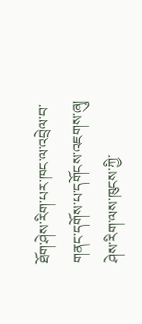ཐོག་ཤེས་རིག་པར་ཁང་ལ་འབྲེལ་བ་གནང་དགོས་པ་དགོངས་འཇགས་ཞུ། ཤེས་རིག་ལས་ཁུངས་ཀྱི་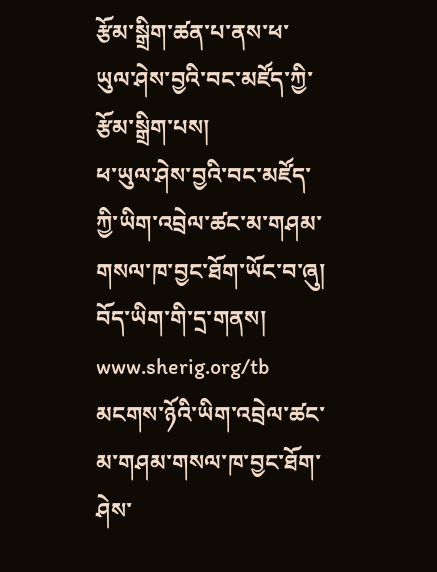རྩོམ་སྒྲིག་ཚན་པ་ནས་ཕ་ཡུལ་ཤེས་བྱའི་བང་མཛོད་ཀྱི་རྩོམ་སྒྲིག་པས།
ཕ་ཡུལ་ཤེས་བྱའི་བང་མཛོད་ཀྱི་ཡིག་འབྲེལ་ཚང་མ་གཤམ་གསལ་ཁ་བྱང་ཐོག་ཡོང་བ་ཞུ།
བོད་ཡིག་གི་དྲ་གནས། www.sherig.org/tb
མངགས་ཉོའི་ཡིག་འབྲེལ་ཚང་མ་གཤམ་གསལ་ཁ་བྱང་ཐོག་ཤེས་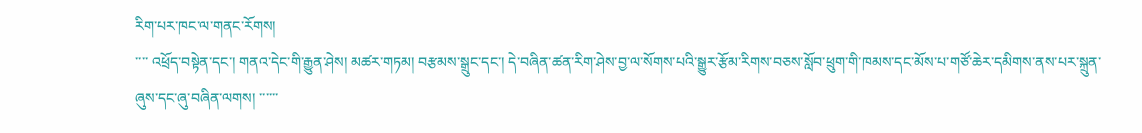རིག་པར་ཁང་ལ་གནང་རོགས།
་་་་ འཕྲོད་བསྟེན་དང་། གནའ་དེང་གི་རྒྱུན་ཤེས། མཚར་གཏམ། བརྩམས་སྒྲུང་དང་། དེ་བཞིན་ཚན་རིག་ཤེས་བྱ་ལ་སོགས་པའི་སྒྱུར་རྩོམ་རིགས་བཅས་སློབ་ཕྲུག་གི་ཁམས་དང་མོས་པ་གཙོ་ཆེར་དམིགས་ནས་པར་སྐྲུན་ཞུས་དང་ཞུ་བཞིན་ལགས། ་་་་་་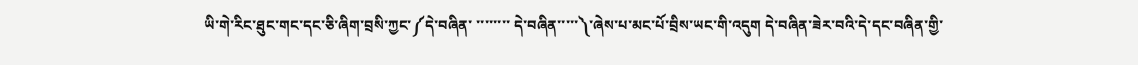ཡི་གེ་རིང་ཐུང་གང་དང་ཅི་ཞིག་བྲསི་ཀྱང་༼དེ་བཞིན་ ་་་་་་་་ དེ་བཞིན་་་་་༽་ཞེས་པ་མང་པོ་བྲིས་ཡང་གི་འདུག དེ་བཞིན་ཟེར་བའི་དེ་དང་བཞིན་གྱི་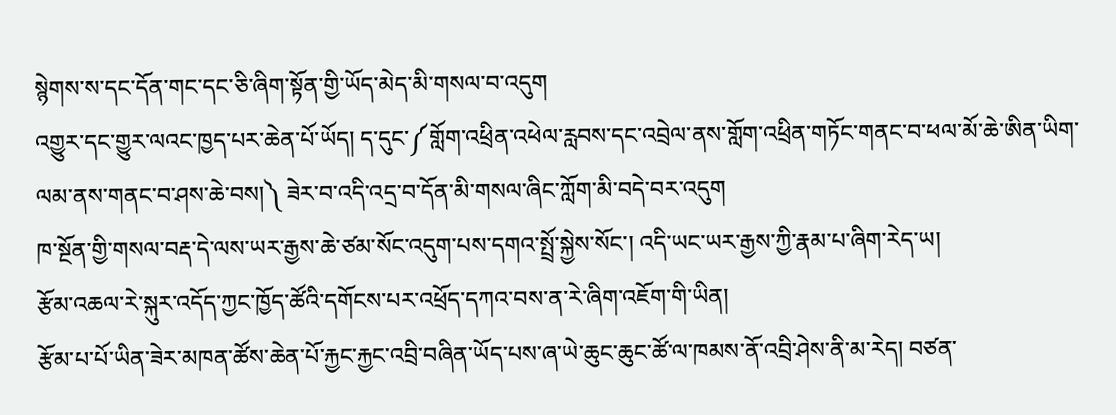སྙེགས་ས་དང་དོན་གང་དང་ཅི་ཞིག་སྟོན་གྱི་ཡོད་མེད་མི་གསལ་བ་འདུག
འགྱུར་དང་གྱུར་ལའང་ཁྱད་པར་ཆེན་པོ་ཡོད། ད་དུང་༼གློག་འཕྲིན་འཕེལ་རླབས་དང་འབྲེལ་ནས་གློག་འཕྲིན་གཏོང་གནང་བ་ཕལ་མོ་ཆེ་ཨིན་ཡིག་ལམ་ནས་གནང་བ་ཤས་ཆེ་བས།༽ ཟེར་བ་འདི་འདྲ་བ་དོན་མི་གསལ་ཞིང་ཀློག་མི་བདེ་བར་འདུག
ཁ་སྔོན་གྱི་གསལ་བརྡ་དེ་ལས་ཡར་རྒྱས་ཆེ་ཙམ་སོང་འདུག་པས་དགའ་སྤྲོ་སྐྱེས་སོང་། འདི་ཡང་ཡར་རྒྱས་ཀྱི་རྣམ་པ་ཞིག་རེད་ཡ།
རྩོམ་འཆལ་རེ་སྐུར་འདོད་ཀྱང་ཁྱོད་ཚོའི་དགོངས་པར་འཕྲོད་དཀའ་བས་ན་རེ་ཞིག་འཇོག་གི་ཡིན།
རྩོམ་པ་པོ་ཡིན་ཟེར་མཁན་ཚོས་ཆེན་པོ་རྐྱང་རྐྱང་འབྲི་བཞིན་ཡོད་པས་ཞ་ཡེ་ཆུང་ཆུང་ཚོ་ལ་ཁམས་ནོ་འབྲི་ཤེས་ནི་མ་རེད། བཙན་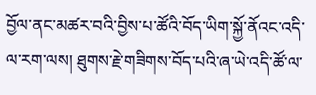བྱོལ་ནང་མཚར་བའི་བྱིས་པ་ཚོའི་བོད་ཡིག་སྐྱོ་ནོའང་འདི་ལ་རག་ལས། ཐུགས་རྗེ་གཟིགས་བོད་པའི་ཞ་ཡེ་འདི་ཚོ་ལ་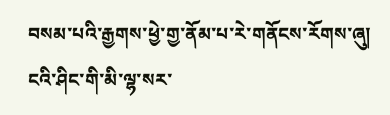བསམ་པའི་རྒྱགས་ཕྱེ་གྱ་ནོམ་པ་རེ་གནོངས་རོགས་ཞུ།
ངའི་ཤིང་གི་མི་ལྷ་སར་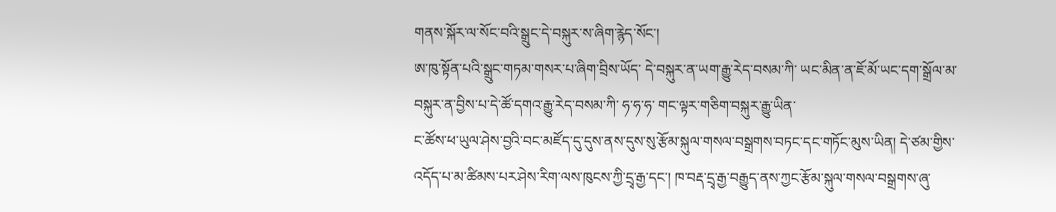གནས་སྐོར་ལ་སོང་བའི་སྒྲུང་དེ་བསྐུར་ས་ཞིག་རྙེད་སོང་།
ཨ་ཁུ་སྟོན་པའི་སྒྲུང་གཏམ་གསར་པ་ཞིག་བྲིས་ཡོད་ དེ་བསྐུར་ན་ཡག་རྒྱུ་རེད་བསམ་ཀི་ ཡང་མིན་ན་ཇོ་མོ་ཡང་དག་སྒྲོལ་མ་བསྐུར་ན་བྱིས་པ་དེ་ཚོ་དགའ་རྒྱུ་རེད་བསམ་ཀི་ ཧ་ཧ་ཧ་ གང་ལྟར་གཅིག་བསྐུར་རྒྱུ་ཡིན་
ང་ཚོས་ཕ་ཡུལ་ཤེས་བྱའི་བང་མཛོད་དུ་དུས་ནས་དུས་སུ་རྩོམ་སྐུལ་གསལ་བསྒྲགས་བཏང་དང་གཏོང་མུས་ཡིན། དེ་ཙམ་གྱིས་འདོད་པ་མ་ཚིམས་པར་ཤེས་རིག་ལས་ཁུངས་ཀྱི་དྲྭ་རྒྱ་དང་། ཁ་བརྡ་དྲྭ་རྒྱ་བརྒྱུད་ནས་ཀྱང་རྩོམ་སྐུལ་གསལ་བསྒྲགས་ཞུ་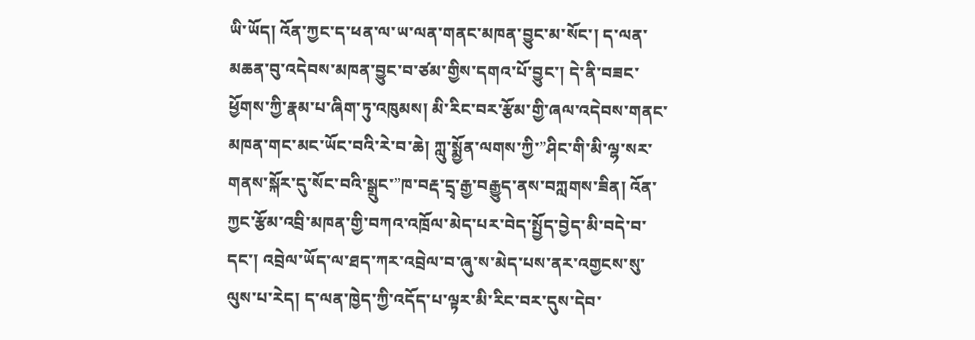ཡི་ཡོད། འོན་ཀྱང་ད་ཕན་ལ་ཡ་ལན་གནང་མཁན་བྱུང་མ་སོང་། ད་ལན་མཆན་བུ་འདེབས་མཁན་བྱུང་བ་ཙམ་གྱིས་དགའ་པོ་བྱུང་། དེ་ནི་བཟང་ཕྱོགས་ཀྱི་རྣམ་པ་ཞིག་ཏུ་འཁུམས། མི་རིང་བར་རྩོམ་གྱི་ཞལ་འདེབས་གནང་མཁན་གང་མང་ཡོང་བའི་རེ་བ་ཆེ། ཀླུ་སྨྱོན་ལགས་ཀྱི་”ཤིང་གི་མི་ལྷ་སར་གནས་སྐོར་དུ་སོང་བའི་སྒྲུང་”ཁ་བརྡ་དྲྭ་རྒྱ་བརྒྱུད་ནས་བཀླགས་ཟིན། འོན་ཀྱང་རྩོམ་འབྲི་མཁན་གྱི་བཀའ་འཁྲོལ་མེད་པར་བེད་སྤྱོད་བྱེད་མི་བདེ་བ་དང་། འབྲེལ་ཡོད་ལ་ཐད་ཀར་འབྲེལ་བ་ཞུ་ས་མེད་པས་ནར་འགྱངས་སུ་ལུས་པ་རེད། ད་ལན་ཁྱེད་ཀྱི་འདོད་པ་ལྟར་མི་རིང་བར་དུས་དེབ་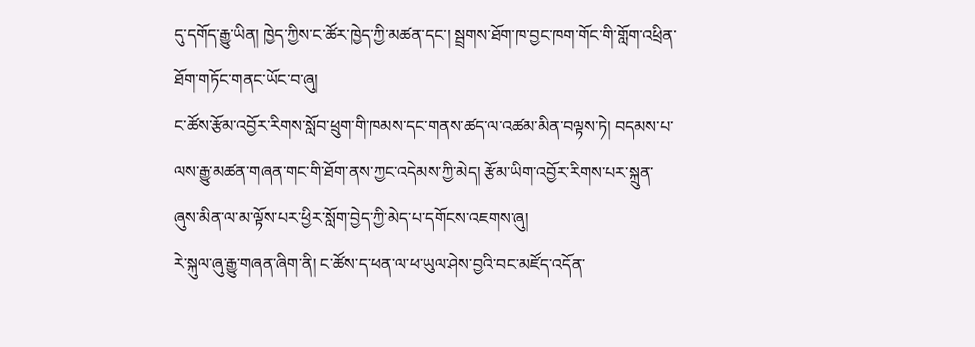དུ་དགོད་རྒྱུ་ཡིན། ཁྱེད་ཀྱིས་ང་ཚོར་ཁྱེད་ཀྱི་མཚན་དང་། སྦྲགས་ཐོག་ཁ་བྱང་ཁག་གོང་གི་གློག་འཕྲིན་ཐོག་གཏོང་གནང་ཡོང་བ་ཞུ།
ང་ཚོས་རྩོམ་འབྱོར་རིགས་སློབ་ཕྲུག་གི་ཁམས་དང་གནས་ཚད་ལ་འཚམ་མིན་བལྟས་ཏེ། བདམས་པ་ལས་རྒྱུ་མཚན་གཞན་གང་གི་ཐོག་ནས་ཀྱང་འདེམས་ཀྱི་མེད། རྩོམ་ཡིག་འབྱོར་རིགས་པར་སྐྲུན་ཞུས་མིན་ལ་མ་ལྟོས་པར་ཕྱིར་སློག་བྱེད་ཀྱི་མེད་པ་དགོངས་འཇགས་ཞུ།
རེ་སྐུལ་ཞུ་རྒྱུ་གཞན་ཞིག་ནི། ང་ཚོས་ད་ཕན་ལ་ཕ་ཡུལ་ཤེས་བྱའི་བང་མཛོད་འདོན་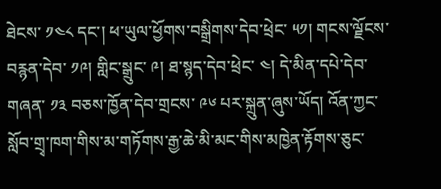ཐེངས་ ༡༤༨ དང་། ཕ་ཡུལ་ཕྱོགས་བསྒྲིགས་དེབ་ཕྲེང་ ༥༡། གངས་ལྗོངས་བརྙན་དེབ་ ༡༩། གླིང་སྒྲུང་ ༩། ཐ་སྙད་དེབ་ཕྲེང་ ༤། དེ་མིན་དཔེ་དེབ་གཞན་ ༡༣ བཅས་ཁྱོན་དེབ་གྲངས་ ༩༦ པར་སྐྲུན་ཞུས་ཡོད། འོན་ཀྱང་སློབ་གྲྭ་ཁག་གིས་མ་གཏོགས་རྒྱ་ཆེ་མི་མང་གིས་མཁྱེན་རྟོགས་ཅུང་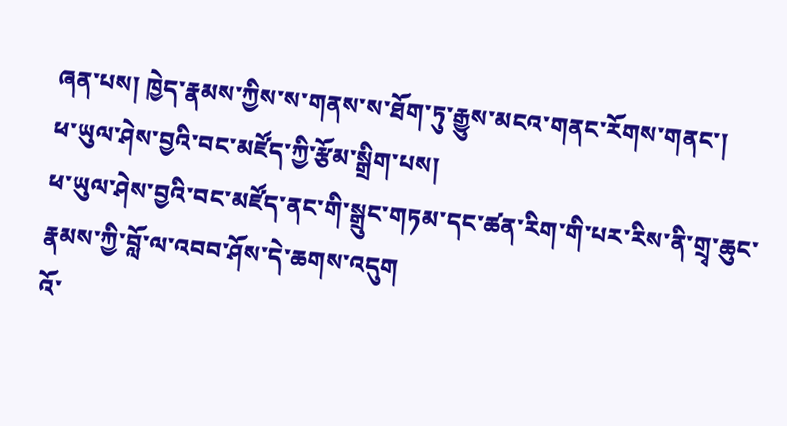ཞན་པས། ཁྱེད་རྣམས་ཀྱིས་ས་གནས་ས་ཐོག་ཏུ་རྒྱུས་མངའ་གནང་རོགས་གནང་།
ཕ་ཡུལ་ཤེས་བྱའི་བང་མཛོད་ཀྱི་རྩོམ་སྒྲིག་པས།
ཕ་ཡུལ་ཤེས་བྱའི་བང་མཛོད་ནང་གི་སྒྲུང་གཏམ་དང་ཚན་རིག་གི་པར་རིས་ནི་གྲྭ་ཆུང་རྣམས་ཀྱི་བློ་ལ་འབབ་ཤོས་དེ་ཆགས་འདུག
འོ་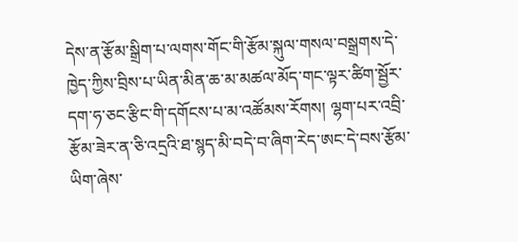དེས་ན་རྩོམ་སྒྲིག་པ་ལགས་གོང་གི་རྩོམ་སྐུལ་གསལ་བསྒྲགས་དེ་ཁྱེད་ཀྱིས་བྲིས་པ་ཡིན་མིན་ཆ་མ་མཚལ་མོད་གང་ལྟར་ཚིག་སྦྱོར་དག་ཧ་ཅང་རྩིང་གི་དགོངས་པ་མ་འཚོམས་རོགས། ལྷག་པར་འབྲི་རྩོམ་ཟེར་ན་ཅི་འདྲའི་ཐ་སྙད་མི་བདེ་བ་ཞིག་རེད་ཨང་དེ་བས་རྩོམ་ཡིག་ཞེས་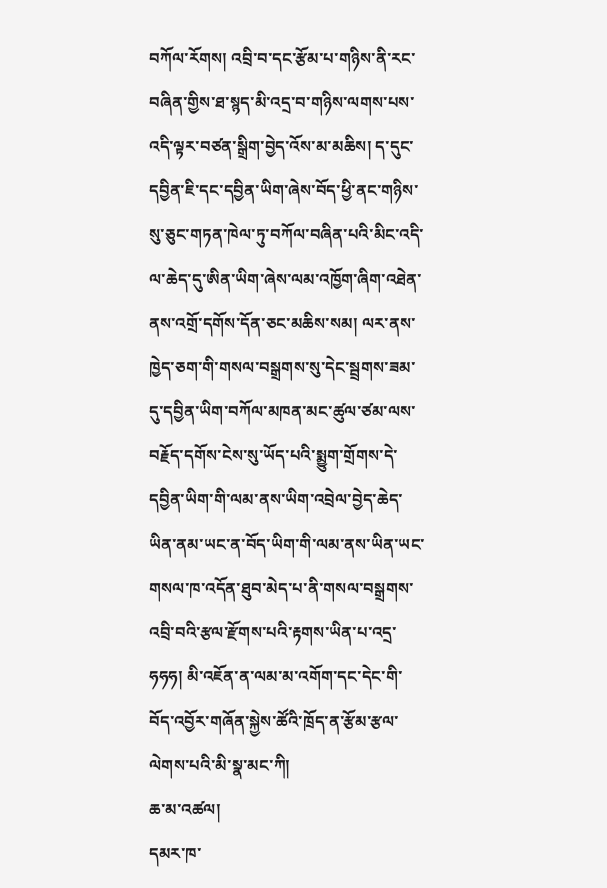བཀོལ་རོགས། འབྲི་བ་དང་རྩོམ་པ་གཉིས་ནི་རང་བཞིན་གྱིས་ཐ་སྙད་མི་འདྲ་བ་གཉིས་ལགས་པས་འདི་ལྟར་བཙན་སྒྲིག་བྱེད་འོས་མ་མཆིས། ད་དུང་དབྱིན་ཇི་དང་དབྱིན་ཡིག་ཞེས་བོད་ཕྱི་ནང་གཉིས་སུ་ཅུང་གཏན་ཁེལ་ཏུ་བཀོལ་བཞིན་པའི་མིང་འདི་ལ་ཆེད་དུ་ཨིན་ཡིག་ཞེས་ལམ་འཁྱོག་ཞིག་འཐེན་ནས་འགྲོ་དགོས་དོན་ཅང་མཆིས་སམ། ལར་ནས་ཁྱེད་ཅག་གི་གསལ་བསྒྲགས་སུ་དེང་སྦྲགས་ཟམ་དུ་དབྱིན་ཡིག་བཀོལ་མཁན་མང་ཚུལ་ཙམ་ལས་བརྗོད་དགོས་ངེས་སུ་ཡོད་པའི་སྨྱུག་གྲོགས་དེ་དབྱིན་ཡིག་གི་ལམ་ནས་ཡིག་འབྲེལ་བྱེད་ཆེད་ཡིན་ནམ་ཡང་ན་བོད་ཡིག་གི་ལམ་ནས་ཡིན་ཡང་གསལ་ཁ་འདོན་ཐུབ་མེད་པ་ནི་གསལ་བསྒྲགས་འབྲི་བའི་རྩལ་རྫོགས་པའི་རྟགས་ཡིན་པ་འདྲ་ཧཧཧ། མི་འཇོན་ན་ལམ་མ་འགོག་དང་དེང་གི་བོད་འབྱོར་གཞོན་སྐྱེས་ཚོའི་ཁྲོད་ན་རྩོམ་རྩལ་ལེགས་པའི་མི་སྣ་མང་ཀི།
ཆ་མ་འཚལ།
དམར་ཁ་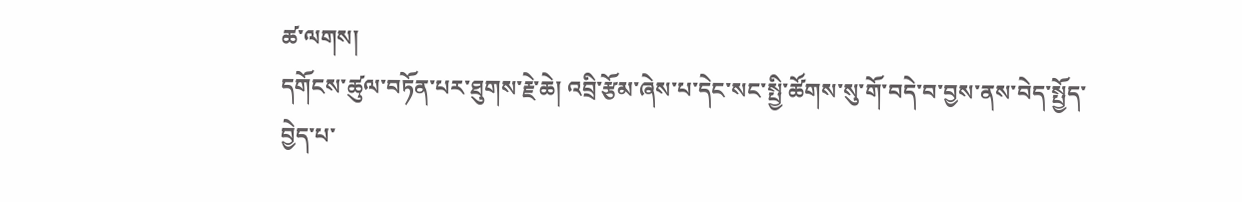ཚ་ལགས།
དགོངས་ཚུལ་བཏོན་པར་ཐུགས་རྗེ་ཆེ། འབྲི་རྩོམ་ཞེས་པ་དེང་སང་སྤྱི་ཚོགས་སུ་གོ་བདེ་བ་བྱས་ནས་བེད་སྤྱོད་བྱེད་པ་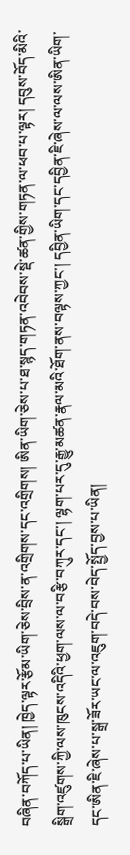བཞིན་བཀོད་པ་ཡིན། ཁྱེད་ལྟར་རྩོམ་ཡིག་ཅེས་བྲིས་ན་འགྲིགས་དང་འགྲིགས། ཨིན་ཡིག་ཅེས་པ་ཐ་སྙད་གཏན་འབེབས་སྡེ་ཚན་གྱིས་གཏན་ལ་ཕབ་པ་ལྟར། དབུས་བོད་མིའི་སྒྲིག་འཛུགས་ཀྱི་ལས་ཁུངས་འདིའི་ཕྱག་ལས་ལ་བརྩི་བཀུར་དང་། ལྷག་པར་དུ་རྒྱུ་མཚན་རྣལ་མའི་ཐོག་ནས་བལྟས་ཀྱང་། དབྱིན་ཡིག་དང་དབྱིན་ཇི་ཞེས་ལ་ལས་ཨིན་ཡིག་དང་ཨིན་ཇི་ཞེས་པ་སྒྲ་ཟོར་ཡང་ལ་འཇུག་བདེ་བས་བེད་སྤྱོད་བྱས་པ་ཡིན།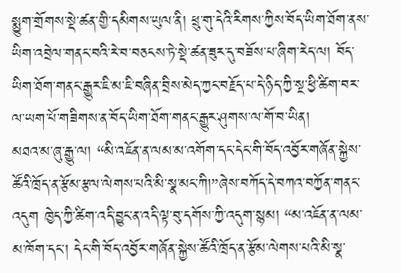སྨྱུག་གྲོགས་སྡེ་ཚན་གྱི་དམིགས་ཡུལ་ནི། ཕྲུ་གུ་དེའི་རིགས་ཀྱིས་བོད་ཡིག་ཐོག་ནས་ཡིག་འབྲེལ་གནང་བའི་རེ་བ་བཅངས་ཏེ་སྡེ་ཚན་ཟུར་དུ་བཟོས་པ་ཞིག་རེད་ལ། བོད་ཡིག་ཐོག་གནང་རྒྱུར་ཇི་མ་ཇི་བཞིན་བྲིས་མེད་ཀྱང་བརྗོད་པ་དེ་ཉིད་ཀྱི་སྔ་ཕྱི་ཚིག་བར་ལ་ཡག་པོ་གཟིགས་ན་བོད་ཡིག་ཐོག་གནང་རྒྱུར་ཤུགས་ལ་གོ་བ་ཡིན།
མཐའ་མ་ཞུ་རྒྱུ་ལ། “མི་འཇོན་ན་ལམ་མ་འགོག་དང་དེང་གི་བོད་འབྱོར་གཞོན་སྐྱེས་ཚོའི་ཁྲོད་ན་རྩོམ་རྩལ་ལེགས་པའི་མི་སྣ་མང་ཀི།”ཞེས་བཀོད་དེ་བཀའ་བཀྱོན་གནང་འདུག ཁྱེད་ཀྱི་ཚིག་འདི་བྱུང་ན་འདི་ལྟ་བུ་དགོས་ཀྱི་འདུག་སྙམ། “མ་འཇོན་ན་ལམ་མ་ཁོག་དང་། དེང་གི་བོད་འབྱོར་གཞོན་སྐྱེས་ཚོའི་ཁྲོད་ན་རྩོམ་ལེགས་པའི་མི་སྣ་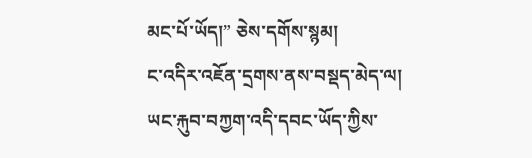མང་པོ་ཡོད།” ཅེས་དགོས་སྙམ།
ང་འདིར་འཇོན་དྲགས་ནས་བསྡད་མེད་ལ། ཡང་རྐུབ་བཀྱག་འདི་དབང་ཡོད་ཀྱིས་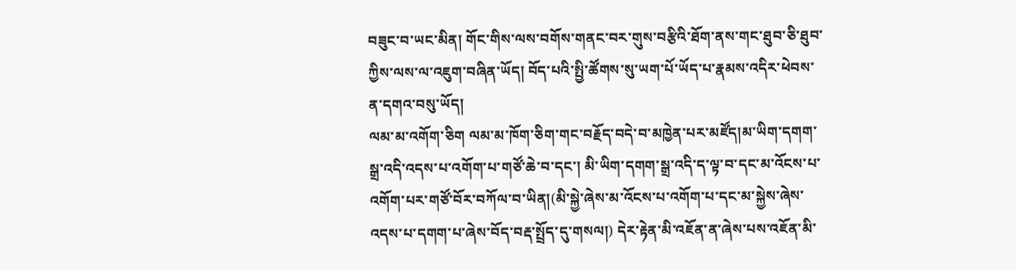བཟུང་བ་ཡང་མིན། གོང་གིས་ལས་བགོས་གནང་བར་གུས་བརྩིའི་ཐོག་ནས་གང་ཐུབ་ཅི་ཐུབ་ཀྱིས་ལས་ལ་འཇུག་བཞིན་ཡོད། བོད་པའི་སྤྱི་ཚོགས་སུ་ཡག་པོ་ཡོད་པ་རྣམས་འདིར་ཕེབས་ན་དགའ་བསུ་ཡོད།
ལམ་མ་འགོག་ཅིག ལམ་མ་ཁོག་ཅིག་གང་བརྗོད་བདེ་བ་མཁྱེན་པར་མཛོད།མ་ཡིག་དགག་སྒྲ་འདི་འདས་པ་འགོག་པ་གཙོ་ཆེ་བ་དང་། མི་ཡིག་དགག་སྒྲ་འདི་ད་ལྟ་བ་དང་མ་འོངས་པ་འགོག་པར་གཙོ་བོར་བཀོལ་བ་ཡིན།(མི་སྐྱེ་ཞེས་མ་འོངས་པ་འགོག་པ་དང་མ་སྐྱེས་ཞེས་འདས་པ་དགག་པ་ཞེས་བོད་བརྡ་སྤྲོད་དུ་གསལ།) དེར་རྟེན་མི་འཇོན་ན་ཞེས་པས་འཇོན་མི་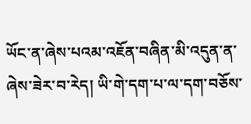ཡོང་ན་ཞེས་པའམ་འཇོན་བཞིན་མི་འདུན་ན་ཞེས་ཟེར་བ་རེད། ཡི་གེ་དག་པ་ལ་དག་བཅོས་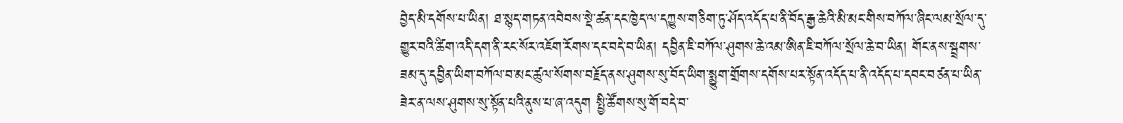བྱེད་མི་དགོས་པ་ཡིན། ཐ་སྙད་གཏན་འབེབས་སྡེ་ཚན་དང་ཁྱེད་ལ་དཀྱུས་གཅིག་ཏུ་ཤོད་འདོད་པ་ནི་བོད་རྒྱ་ཆེའི་མི་མང་གིས་བཀོལ་ཞིང་ལམ་སྲོལ་དུ་གྱུར་བའི་ཚིག་འདི་དག་ནི་རང་སོར་འཇོག་རོགས་དང་བདེ་བ་ཡིན། དབྱིན་ཇི་བཀོལ་ཤུགས་ཆེ་འམ་ཨིན་ཇི་བཀོལ་སྲོལ་ཆེ་བ་ཡིན། གོང་ནས་སྦྲགས་ཟམ་དུ་དབྱིན་ཡིག་བཀོལ་བ་མང་ཚུལ་སོགས་བརྗོད་ནས་ཤུགས་སུ་བོད་ཡིག་སྨྱུག་གྲོགས་དགོས་པར་སྟོན་འདོད་པ་ནི་འདོད་པ་དབང་བཙན་པ་ཡིན་ཟེར་ན་ལས་ཤུགས་སུ་སྟོན་པའི་ནུས་པ་ཞ་འདུག སྤྱི་ཚོགས་སུ་གོ་བདེ་བ་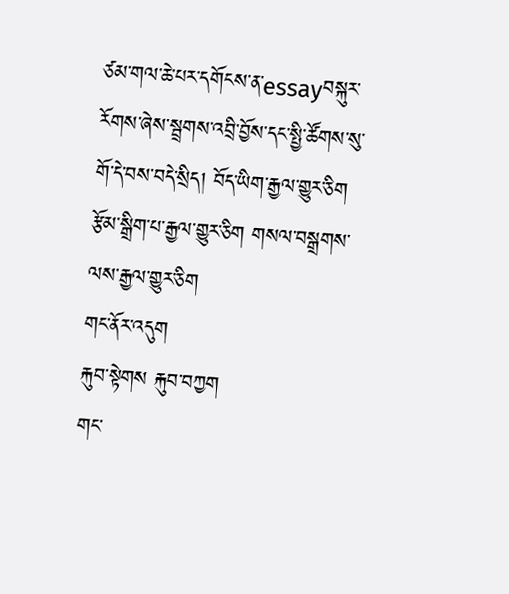ཙམ་གལ་ཆེ་པར་དགོངས་ན་essayབསྐུར་རོགས་ཞེས་སྦྲགས་འབྲི་བྱོས་དང་སྤྱི་ཚོགས་སུ་གོ་དེ་བས་བདེ་སྲིད། བོད་ཡིག་རྒྱལ་གྱུར་ཅིག རྩོམ་སྒྲིག་པ་རྒྱལ་གྱུར་ཅིག གསལ་བསྒྲགས་ལས་རྒྱལ་གྱུར་ཅིག
གང་ནོར་འདུག
རྐུབ་སྟེགས རྐུབ་བཀྱག
གང་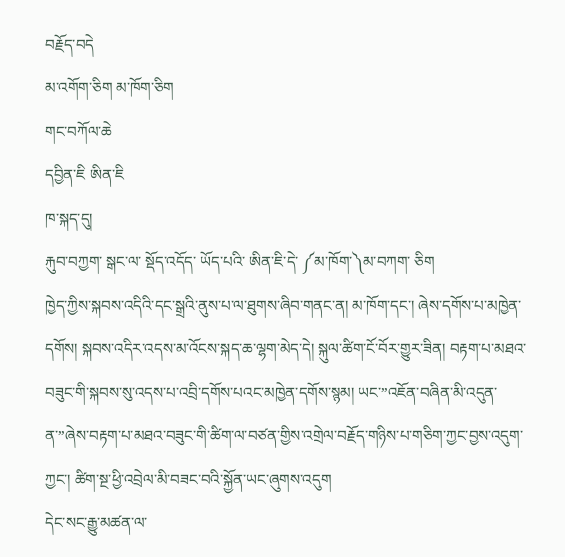བརྗོད་བདེ
མ་འགོག་ཅིག མ་ཁོག་ཅིག
གང་བཀོལ་ཆེ
དབྱིན་ཇི ཨིན་ཇི
ཁ་སྐད་དུ།
རྐུབ་བཀྱག་ སྒང་ལ་ སྡོད་འདོད་ ཡོད་པའི་ ཨིན་ཇི་དེ་ ༼མ་ཁོག་༽མ་བཀག་ ཅིག
ཁྱེད་ཀྱིས་སྐབས་འདིའི་དང་སྒྲའི་ནུས་པ་ལ་ཐུགས་ཞིབ་གནང་ན། མ་ཁོག་དང་། ཞེས་དགོས་པ་མཁྱེན་དགོས། སྐབས་འདིར་འདས་མ་འོངས་སྐད་ཆ་ལྷག་མེད་དེ། སྐུལ་ཚིག་ངོ་བོར་གྱུར་ཟིན། བརྟག་པ་མཐའ་བཟུང་གི་སྐབས་སུ་འདས་པ་འབྲི་དགོས་པའང་མཁྱེན་དགོས་སྙམ། ཡང་”འཇོན་བཞིན་མི་འདུན་ན་”ཞེས་བརྟག་པ་མཐའ་བཟུང་གི་ཚིག་ལ་བཙན་གྱིས་འགྲེལ་བརྗོད་གཉིས་པ་གཅིག་ཀྱང་བྱས་འདུག་ཀྱང་། ཚིག་སྔ་ཕྱི་འབྲེལ་མི་བཟང་བའི་སྐྱོན་ཡང་ཞུགས་འདུག
དེང་སང་རྒྱུ་མཚན་ལ་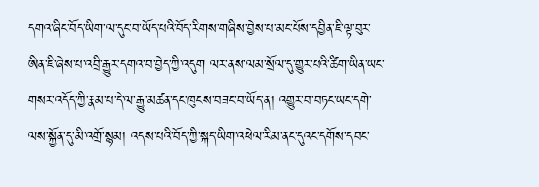དགའ་ཞིང་བོད་ཡིག་ལ་དུང་བ་ཡོད་པའི་བོད་རིགས་གཞིས་བྱེས་པ་མང་པོས་དབྱིན་ཇི་ལྟ་བུར་ཨིན་ཇི་ཞེས་པ་འབྲི་རྒྱུར་དགའ་བ་བྱེད་ཀྱི་འདུག ལར་ནས་ལམ་སྲོལ་དུ་གྱུར་པའི་ཚིག་ཡིན་ཡང་གསར་འདོད་ཀྱི་རྣམ་པ་དེ་ལ་རྒྱུ་མཚན་དང་ཁུངས་བཟང་བ་ཡོད་ན། འགྱུར་བ་བཏང་ཡང་དགེ་ལས་སྐྱོན་དུ་མི་འགྲོ་སྙམ། འདས་པའི་བོད་ཀྱི་སྐད་ཡིག་འཕེལ་རིམ་ནང་དུའང་དགོས་དབང་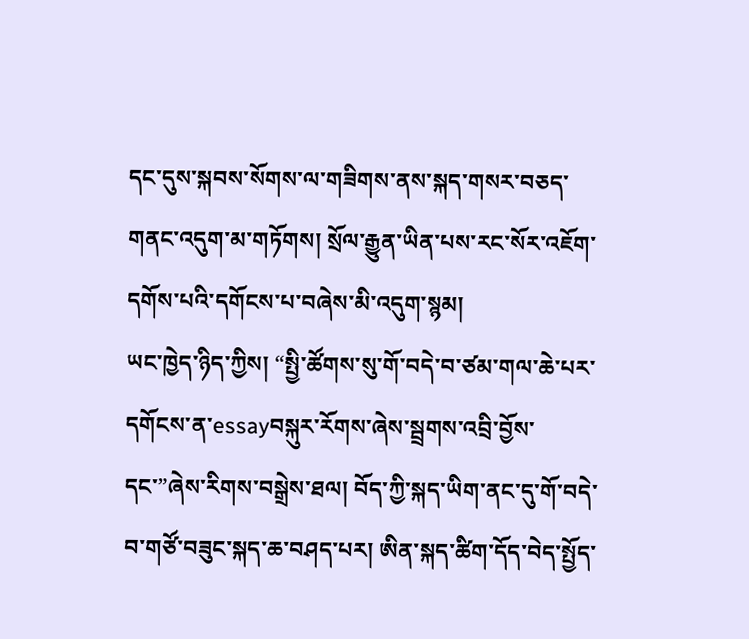དང་དུས་སྐབས་སོགས་ལ་གཟིགས་ནས་སྐད་གསར་བཅད་གནང་འདུག་མ་གཏོགས། སྲོལ་རྒྱུན་ཡིན་པས་རང་སོར་འཇོག་དགོས་པའི་དགོངས་པ་བཞེས་མི་འདུག་སྙམ།
ཡང་ཁྱེད་ཉིད་ཀྱིས། “སྤྱི་ཚོགས་སུ་གོ་བདེ་བ་ཙམ་གལ་ཆེ་པར་དགོངས་ན་essayབསྐུར་རོགས་ཞེས་སྦྲགས་འབྲི་བྱོས་དང་”ཞེས་རིགས་བསྒྲེས་ཐལ། བོད་ཀྱི་སྐད་ཡིག་ནང་དུ་གོ་བདེ་བ་གཙོ་བཟུང་སྐད་ཆ་བཤད་པར། ཨིན་སྐད་ཚིག་དོད་བེད་སྤྱོད་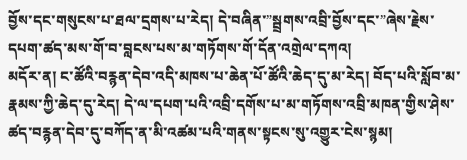བྱོས་དང་གསུངས་པ་ཐལ་དྲགས་པ་རེད། དེ་བཞིན་”སྦྲགས་འབྲི་བྱོས་དང་”ཞེས་རྗེས་དཔག་ཚད་མས་གོ་བ་བླངས་པས་མ་གཏོགས་གོ་དོན་འགྲེལ་དཀའ།
མདོར་ན། ང་ཚོའི་བརྙན་དེབ་འདི་མཁས་པ་ཆེན་པོ་ཚོའི་ཆེད་དུ་མ་རེད། བོད་པའི་སློབ་མ་རྣམས་ཀྱི་ཆེད་དུ་རེད། དེ་ལ་དཔག་པའི་འབྲི་དགོས་པ་མ་གཏོགས་འབྲི་མཁན་གྱིས་ཤེས་ཚད་བརྙན་དེབ་དུ་བཀོད་ན་མི་འཚམ་པའི་གནས་སྟངས་སུ་འགྱུར་ངེས་སྙམ།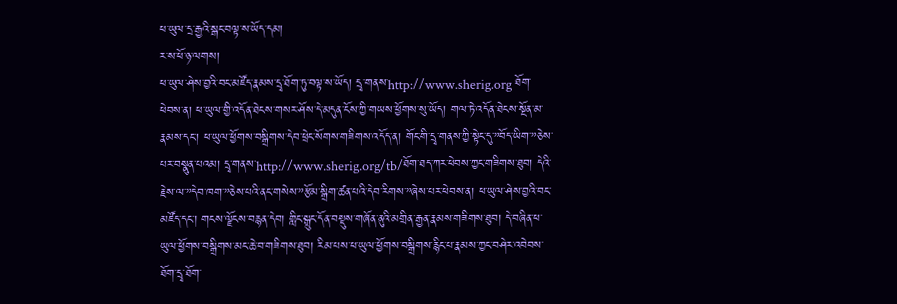ཕ་ཡུལ་དྲ་རྒྱའི་སྒང་བལྟ་ས་ཡོད་དམ།
ར་ས་ཕོ་ཉ་ལགས།
ཕ་ཡུལ་ཤེས་བྱའི་བང་མཛོད་རྣམས་དྲྭ་ཐོག་ཏུ་བལྟ་ས་ཡོད། དྲྭ་གནས་http://www.sherig.org ཐོག་ཕེབས་ན། ཕ་ཡུལ་གྱི་འདོན་ཐེངས་གསར་ཤོས་དེ་མདུན་ངོས་ཀྱི་གཡས་ཕྱོགས་སུ་ཡོད། གལ་ཏེ་འདོན་ཐེངས་སྔོན་མ་རྣམས་དང་། ཕ་ཡུལ་ཕྱོགས་བསྒྲིགས་དེབ་ཕྲེང་སོགས་གཟིགས་འདོད་ན། གོང་གི་དྲྭ་གནས་ཀྱི་སྟེང་དུ་”བོད་ཡིག་”ཅེས་པར་བསྣུན་པའམ། དྲྭ་གནས་http://www.sherig.org/tb/ཐོག་ཐད་ཀར་ཕེབས་ཀྱང་གཟིགས་ཐུབ། དེའི་རྗེས་ལ་”དེབ་ཁག་”ཅེས་པའི་ནང་གསེས་”རྩོམ་སྒྲིག་ཚན་པའི་དེབ་རིགས་”ཞེས་པར་ཕེབས་ན། ཕ་ཡུལ་ཤེས་བྱའི་བང་མཛོད་དང་། གངས་ལྗོངས་བརྙན་དེབ། གླིང་སྒྲུང་དོན་བསྡུས་གཞོན་ནུའི་མགྲིན་རྒྱན་རྣམས་གཟིགས་ཐུབ། དེ་བཞིན་ཕ་ཡུལ་ཕྱོགས་བསྒྲིགས་མང་ཆེ་བ་གཟིགས་ཐུབ། རིམ་པས་ཕ་ཡུལ་ཕྱོགས་བསྒྲིགས་རྙིང་པ་རྣམས་ཀྱང་བཤེར་འབེབས་ཐོག་དྲྭ་ཐོག་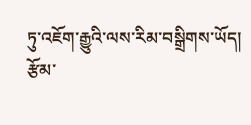ཏུ་འཇོག་རྒྱུའི་ལས་རིམ་བསྒྲིགས་ཡོད།
རྩོམ་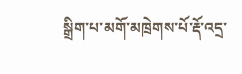སྒྲིག་པ་མགོ་མཁྲེགས་པོ་རྡོ་འདྲ་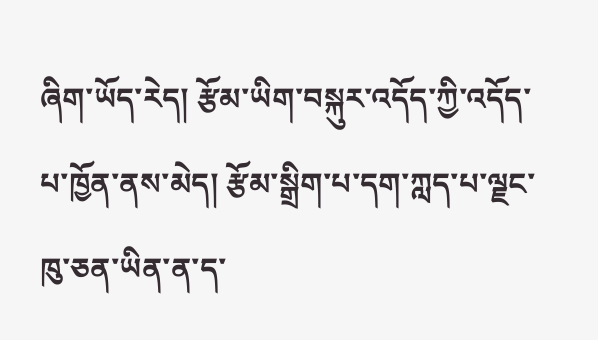ཞིག་ཡོད་རེད། རྩོམ་ཡིག་བསྐུར་འདོད་ཀྱི་འདོད་པ་ཁྱོན་ནས་མེད། རྩོམ་སྒྲིག་པ་དག་ཀླད་པ་ལྗང་ཁུ་ཅན་ཡིན་ན་ད་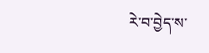རེ་བ་བྱེད་ས་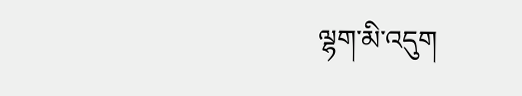ལྷག་མི་འདུག